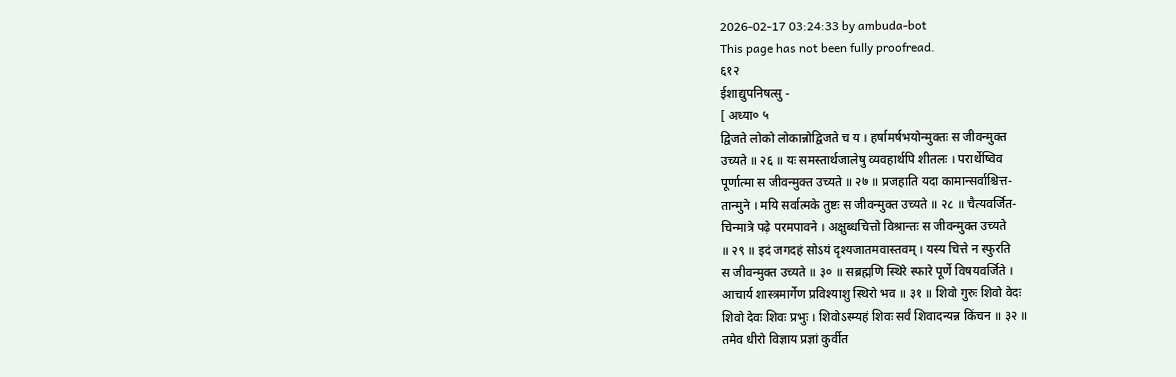2026-02-17 03:24:33 by ambuda-bot
This page has not been fully proofread.
६१२
ईशाद्युपनिषत्सु -
[ अध्या० ५
द्विजते लोको लोकान्नोद्विजते च य । हर्षामर्षभयोन्मुक्तः स जीवन्मुक्त
उच्यते ॥ २६ ॥ यः समस्तार्थजालेषु व्यवहार्थपि शीतलः । परार्थेष्विव
पूर्णात्मा स जीवन्मुक्त उच्यते ॥ २७ ॥ प्रजहाति यदा कामान्सर्वाश्चित्त-
तान्मुने । मयि सर्वात्मके तुष्टः स जीवन्मुक्त उच्यते ॥ २८ ॥ चैत्यवर्जित-
चिन्मात्रे पढ़े परमपावने । अक्षुब्धचित्तो विश्रान्तः स जीवन्मुक्त उच्यते
॥ २९ ॥ इदं जगदहं सोऽयं दृश्यजातमवास्तवम् । यस्य चित्ते न स्फुरति
स जीवन्मुक्त उच्यते ॥ ३० ॥ सब्रह्मणि स्थिरे स्फारे पूर्णे विषयवर्जिते ।
आचार्य शास्त्रमार्गेण प्रविश्याशु स्थिरो भव ॥ ३१ ॥ शिवो गुरुः शिवो वेदः
शिवो देवः शिवः प्रभुः । शिवोऽस्म्यहं शिवः सर्वं शिवादन्यन्न किंचन ॥ ३२ ॥
तमेव धीरो विज्ञाय प्रज्ञां कुर्वीत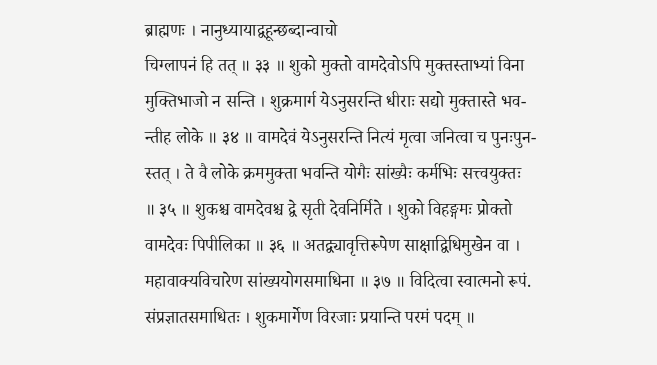ब्राह्मणः । नानुध्यायाद्वहून्छब्दान्वाचो
चिग्लापनं हि तत् ॥ ३३ ॥ शुको मुक्तो वामदेवोऽपि मुक्तस्ताभ्यां विना
मुक्तिभाजो न सन्ति । शुक्रमार्ग येऽनुसरन्ति धीराः सद्यो मुक्तास्ते भव-
न्तीह लोके ॥ ३४ ॥ वामदेवं येऽनुसरन्ति नित्यं मृत्वा जनित्वा च पुनःपुन-
स्तत् । ते वै लोके क्रममुक्ता भवन्ति योगैः सांख्यैः कर्मभिः सत्त्वयुक्तः
॥ ३५ ॥ शुकश्च वामदेवश्च द्वे सृती देवनिर्मिते । शुको विहङ्गमः प्रोक्तो
वामदेवः पिपीलिका ॥ ३६ ॥ अतद्व्यावृत्तिरूपेण साक्षाद्विधिमुखेन वा ।
महावाक्यविचारेण सांख्ययोगसमाधिना ॥ ३७ ॥ विदित्वा स्वात्मनो रूपं.
संप्रज्ञातसमाधितः । शुकमार्गेण विरजाः प्रयान्ति परमं पदम् ॥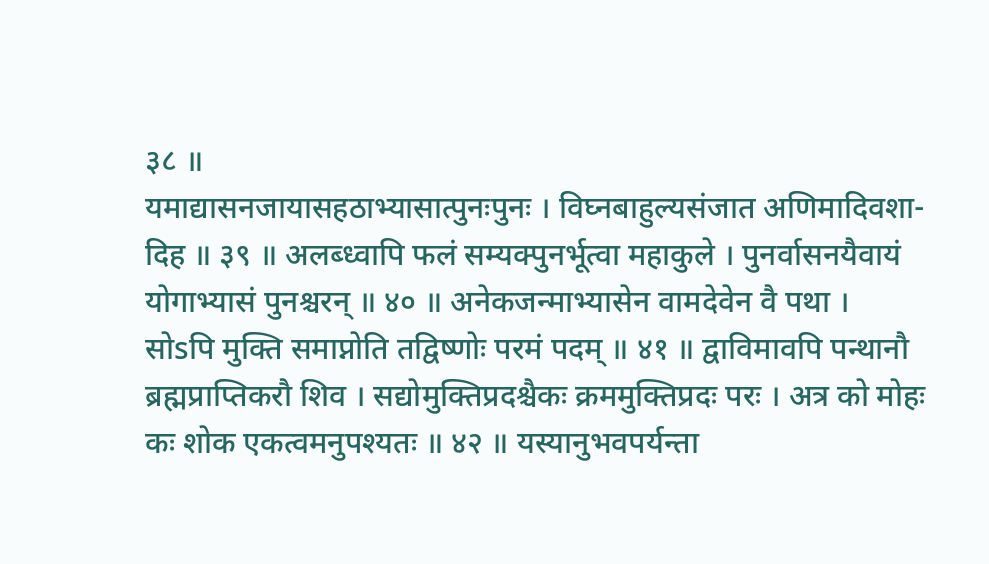३८ ॥
यमाद्यासनजायासहठाभ्यासात्पुनःपुनः । विघ्नबाहुल्यसंजात अणिमादिवशा-
दिह ॥ ३९ ॥ अलब्ध्वापि फलं सम्यक्पुनर्भूत्वा महाकुले । पुनर्वासनयैवायं
योगाभ्यासं पुनश्चरन् ॥ ४० ॥ अनेकजन्माभ्यासेन वामदेवेन वै पथा ।
सोsपि मुक्ति समाप्नोति तद्विष्णोः परमं पदम् ॥ ४१ ॥ द्वाविमावपि पन्थानौ
ब्रह्मप्राप्तिकरौ शिव । सद्योमुक्तिप्रदश्चैकः क्रममुक्तिप्रदः परः । अत्र को मोहः
कः शोक एकत्वमनुपश्यतः ॥ ४२ ॥ यस्यानुभवपर्यन्ता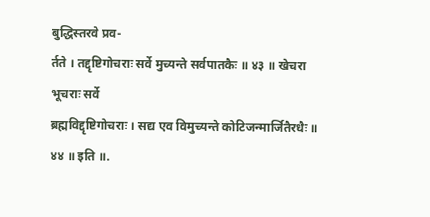बुद्धिस्तरवे प्रव-
र्तते । तद्दृष्टिगोचराः सर्वे मुच्यन्ते सर्वपातकैः ॥ ४३ ॥ खेचरा भूचराः सर्वे
ब्रह्मविद्दृष्टिगोचराः । सद्य एव विमुच्यन्ते कोटिजन्मार्जितैरधैः ॥ ४४ ॥ इति ॥.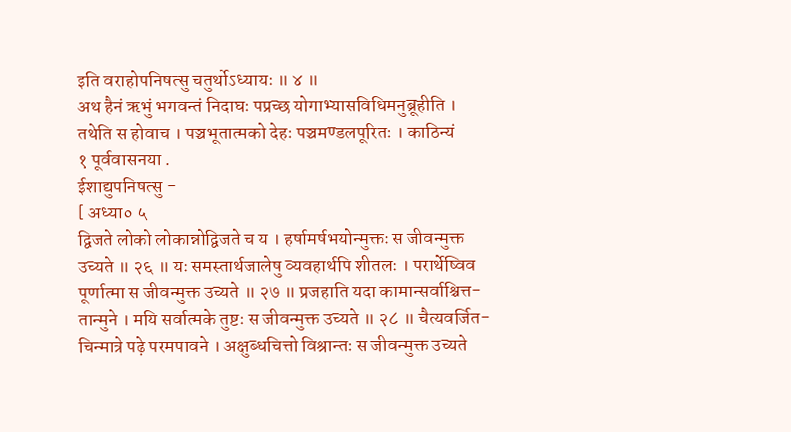इति वराहोपनिषत्सु चतुर्थोऽध्यायः ॥ ४ ॥
अथ हैनं ऋभुं भगवन्तं निदाघः पप्रच्छ योगाभ्यासविधिमनुब्रूहीति ।
तथेति स होवाच । पञ्चभूतात्मको देहः पञ्चमण्डलपूरितः । काठिन्यं
१ पूर्ववासनया .
ईशाद्युपनिषत्सु -
[ अध्या० ५
द्विजते लोको लोकान्नोद्विजते च य । हर्षामर्षभयोन्मुक्तः स जीवन्मुक्त
उच्यते ॥ २६ ॥ यः समस्तार्थजालेषु व्यवहार्थपि शीतलः । परार्थेष्विव
पूर्णात्मा स जीवन्मुक्त उच्यते ॥ २७ ॥ प्रजहाति यदा कामान्सर्वाश्चित्त-
तान्मुने । मयि सर्वात्मके तुष्टः स जीवन्मुक्त उच्यते ॥ २८ ॥ चैत्यवर्जित-
चिन्मात्रे पढ़े परमपावने । अक्षुब्धचित्तो विश्रान्तः स जीवन्मुक्त उच्यते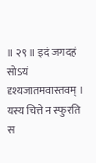॥ २९ ॥ इदं जगदहं सोऽयं दृश्यजातमवास्तवम् । यस्य चित्ते न स्फुरति
स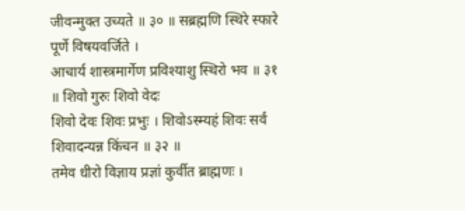जीवन्मुक्त उच्यते ॥ ३० ॥ सब्रह्मणि स्थिरे स्फारे पूर्णे विषयवर्जिते ।
आचार्य शास्त्रमार्गेण प्रविश्याशु स्थिरो भव ॥ ३१ ॥ शिवो गुरुः शिवो वेदः
शिवो देवः शिवः प्रभुः । शिवोऽस्म्यहं शिवः सर्वं शिवादन्यन्न किंचन ॥ ३२ ॥
तमेव धीरो विज्ञाय प्रज्ञां कुर्वीत ब्राह्मणः ।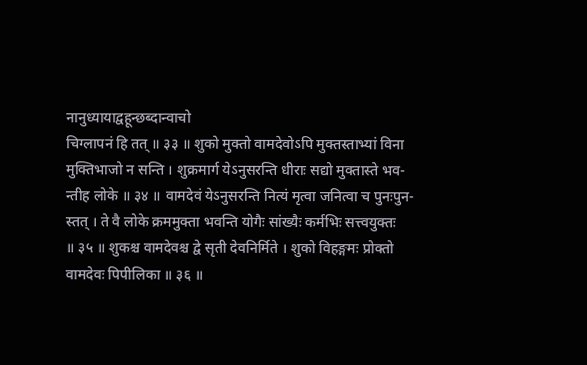नानुध्यायाद्वहून्छब्दान्वाचो
चिग्लापनं हि तत् ॥ ३३ ॥ शुको मुक्तो वामदेवोऽपि मुक्तस्ताभ्यां विना
मुक्तिभाजो न सन्ति । शुक्रमार्ग येऽनुसरन्ति धीराः सद्यो मुक्तास्ते भव-
न्तीह लोके ॥ ३४ ॥ वामदेवं येऽनुसरन्ति नित्यं मृत्वा जनित्वा च पुनःपुन-
स्तत् । ते वै लोके क्रममुक्ता भवन्ति योगैः सांख्यैः कर्मभिः सत्त्वयुक्तः
॥ ३५ ॥ शुकश्च वामदेवश्च द्वे सृती देवनिर्मिते । शुको विहङ्गमः प्रोक्तो
वामदेवः पिपीलिका ॥ ३६ ॥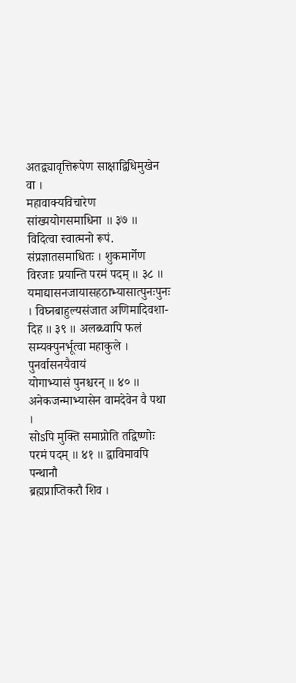अतद्व्यावृत्तिरूपेण साक्षाद्विधिमुखेन वा ।
महावाक्यविचारेण सांख्ययोगसमाधिना ॥ ३७ ॥ विदित्वा स्वात्मनो रूपं.
संप्रज्ञातसमाधितः । शुकमार्गेण विरजाः प्रयान्ति परमं पदम् ॥ ३८ ॥
यमाद्यासनजायासहठाभ्यासात्पुनःपुनः । विघ्नबाहुल्यसंजात अणिमादिवशा-
दिह ॥ ३९ ॥ अलब्ध्वापि फलं सम्यक्पुनर्भूत्वा महाकुले । पुनर्वासनयैवायं
योगाभ्यासं पुनश्चरन् ॥ ४० ॥ अनेकजन्माभ्यासेन वामदेवेन वै पथा ।
सोsपि मुक्ति समाप्नोति तद्विष्णोः परमं पदम् ॥ ४१ ॥ द्वाविमावपि पन्थानौ
ब्रह्मप्राप्तिकरौ शिव ।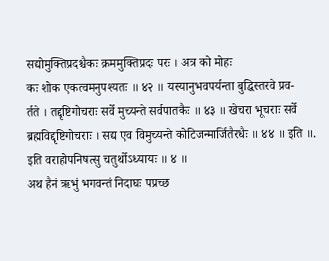सद्योमुक्तिप्रदश्चैकः क्रममुक्तिप्रदः परः । अत्र को मोहः
कः शोक एकत्वमनुपश्यतः ॥ ४२ ॥ यस्यानुभवपर्यन्ता बुद्धिस्तरवे प्रव-
र्तते । तद्दृष्टिगोचराः सर्वे मुच्यन्ते सर्वपातकैः ॥ ४३ ॥ खेचरा भूचराः सर्वे
ब्रह्मविद्दृष्टिगोचराः । सद्य एव विमुच्यन्ते कोटिजन्मार्जितैरधैः ॥ ४४ ॥ इति ॥.
इति वराहोपनिषत्सु चतुर्थोऽध्यायः ॥ ४ ॥
अथ हैनं ऋभुं भगवन्तं निदाघः पप्रच्छ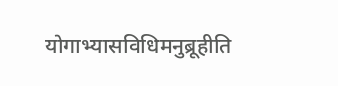योगाभ्यासविधिमनुब्रूहीति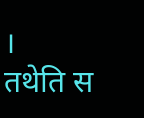।
तथेति स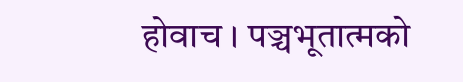होवाच । पञ्चभूतात्मको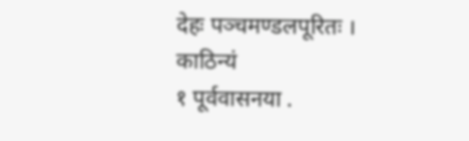देहः पञ्चमण्डलपूरितः । काठिन्यं
१ पूर्ववासनया .